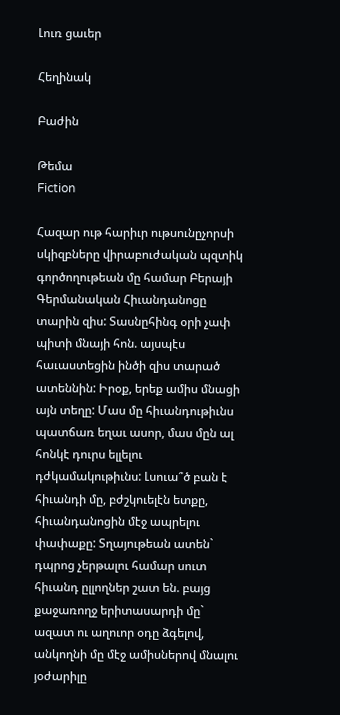Լուռ ցաւեր

Հեղինակ

Բաժին

Թեմա
Fiction

Հազար ութ հարիւր ութսունըչորսի սկիզբները վիրաբուժական պզտիկ գործողութեան մը համար Բերայի Գերմանական Հիւանդանոցը տարին զիս: Տասնըհինգ օրի չափ պիտի մնայի հոն. այսպէս հաւաստեցին ինծի զիս տարած ատեննին: Իրօք, երեք ամիս մնացի այն տեղը: Մաս մը հիւանդութիւնս պատճառ եղաւ ասոր, մաս մըն ալ հոնկէ դուրս ելլելու դժկամակութիւնս: Լսուա՞ծ բան է հիւանդի մը, բժշկուելէն ետքը, հիւանդանոցին մէջ ապրելու փափաքը: Տղայութեան ատեն` դպրոց չերթալու համար սուտ հիւանդ ըլլողներ շատ են. բայց քաջառողջ երիտասարդի մը` ազատ ու աղուոր օդը ձգելով, անկողնի մը մէջ ամիսներով մնալու յօժարիլը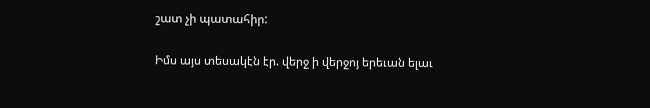շատ չի պատահիր:

Իմս այս տեսակէն էր. վերջ ի վերջոյ երեւան ելաւ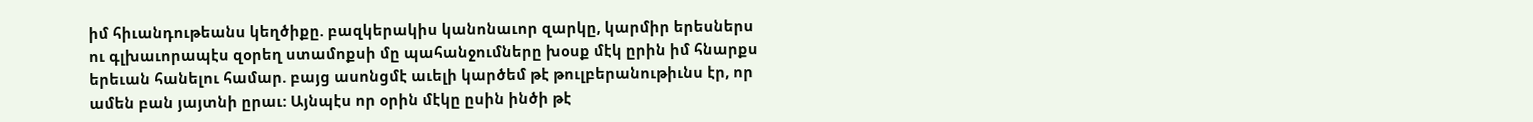իմ հիւանդութեանս կեղծիքը. բազկերակիս կանոնաւոր զարկը, կարմիր երեսներս ու գլխաւորապէս զօրեղ ստամոքսի մը պահանջումները խօսք մէկ ըրին իմ հնարքս երեւան հանելու համար. բայց ասոնցմէ աւելի կարծեմ թէ թուլբերանութիւնս էր, որ ամեն բան յայտնի ըրաւ: Այնպէս որ օրին մէկը ըսին ինծի թէ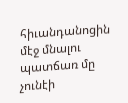հիւանդանոցին մէջ մնալու պատճառ մը չունէի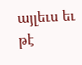այլեւս եւ թէ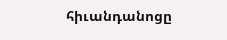հիւանդանոցը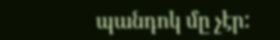պանդոկ մը չէր: